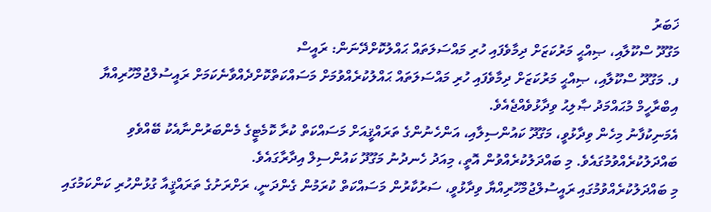ޚަބަރު
މަގޫދޫ ސްކޫލާއި، ޞިއްޙީ މަރުކަޒަށް ދިމާވެފައި ހުރި މައްސަލަތައް ޙައްލުކޮށްދޭނަން: ރައީސް
ފ. މަގޫދޫ ސްކޫލާއި، ޞިއްޙީ މަރުކަޒަށް ދިމާވެފައި ހުރި މައްސަލަތައް ޙައްލުކުރެއްވުމަށް މަސައްކަތްކޮށްދެއްވާނެކަމަށް ރައީސުލްޖުމްހޫރިއްޔާ އިބްރާހީމް މުޙައްމަދު ޞާލިޙު ވިދާޅުވެއްޖެއެވެ.
އެމަނިކުފާނު މިހެން ވިދާޅުވީ، މަގޫދޫ ކައުންސިލާއި، އަންހެނުންގެ ތަރައްޤީއަށް މަސައްކަތް ކުރާ ކޮމެޓީގެ މެންބަރުންނާއެކު ބޭއްވެވި ބައްދަލުކުރެއްވުމުގައެވެ. މި ބައްދަލުކުރެއްވުން އޮތީ، މިއަދު ހެނދުނު މަގޫދޫ ކައުންސިލް އިދާރާގައެވެ.
މި ބައްދަލުކުރެއްވުމުގައި ރައީސުލްޖުމްހޫރިއްޔާ ވިދާޅުވީ، ސަރުކާރުން މަސައްކަތް ކުރަމުން ގެންދަނީ، ރަށްރަށުގެ ތަރައްޤީއާ ގުޅުންހުރި ކަންކަމުގައި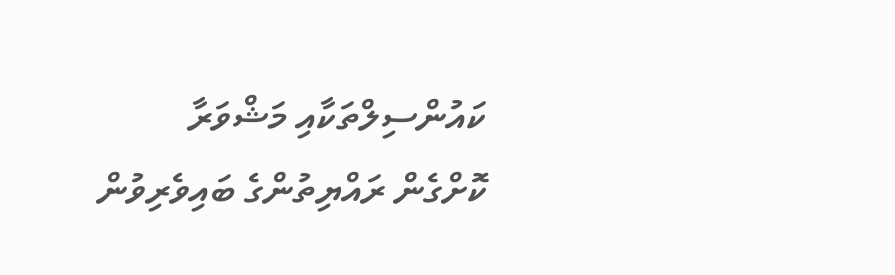ކައުންސިލްތަކާއި މަޝްވަރާ ކޮށްގެން ރައްޔިތުންގެ ބައިވެރިވުން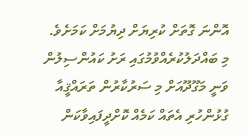އޮންނަ ގޮތަށް ކުރިޔަށް ދިޔުމަށް ކަމަށެވެ.
މި ބައްދަލުކުރެއްވުމުގައި ރަށު ކައުންސިލުން ވަނީ މަގޫދޫއަށް މި ސަރުކާރުން ތަރައްޤީއާ ގުޅުންހުރި އެތައް ކަމެއް ކޮށްދީފައިވާކަން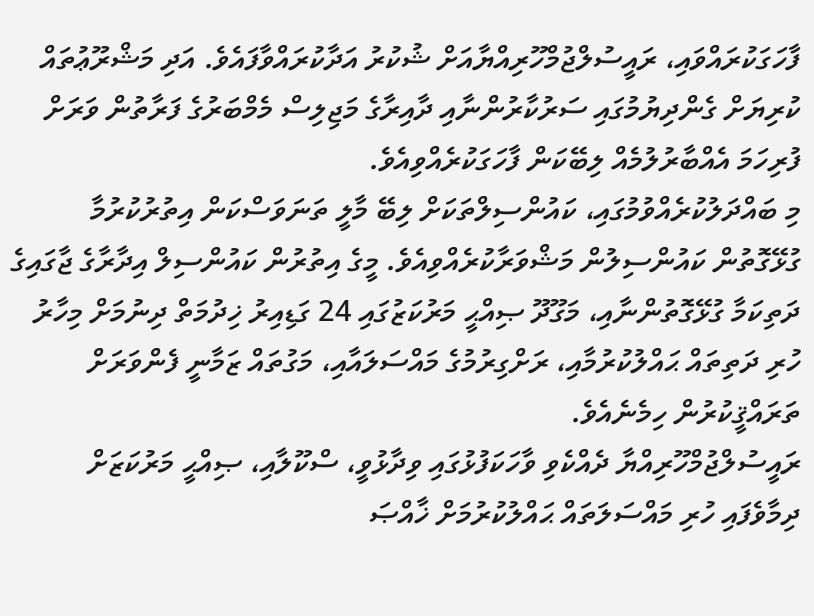ފާހަގަކުރައްވައި، ރައީސުލްޖުމްހޫރިއްޔާއަށް ޝުކުރު އަދާކުރައްވާފައެވެ. އަދި މަޝްރޫޢުތައް ކުރިޔަށް ގެންދިޔުމުގައި ސަރުކާރުންނާއި ދާއިރާގެ މަޖިލިސް މެމްބަރުގެ ފަރާތުން ވަރަށް ފުރިހަމަ އެއްބާރުލުމެއް ލިބޭކަން ފާހަގަކުރެއްވިއެވެ.
މި ބައްދަލުކުރެއްވުމުގައި، ކައުންސިލްތަކަށް ލިބޭ މާލީ ތަނަވަސްކަން އިތުރުކުރުމާ ގުޅޭގޮތުން ކައުންސިލުން މަޝްވަރާކުރެއްވިއެވެ. މީގެ އިތުރުން ކައުންސިލް އިދާރާގެ ޖާގައިގެ ދަތިކަމާ ގުޅޭގޮތުންނާއި، މަގޫދޫ ޞިއްޙީ މަރުކަޒުގައި 24 ގަޑިއިރު ޚިދުމަތް ދިނުމަށް މިހާރު ހުރި ދަތިތައް ޙައްލުކުރުމާއި، ރަށްގިރުމުގެ މައްސަލައާއި، މަގުތައް ޒަމާނީ ފެންވަރަށް ތަރައްޤީކުރުން ހިމެނެއެވެ.
ރައީސުލްޖުމްހޫރިއްޔާ ދެއްކެވި ވާހަކަފުޅުގައި ވިދާޅުވީ، ސްކޫލާއި، ޞިއްޙީ މަރުކަޒަށް ދިމާވެފައި ހުރި މައްސަލަތައް ޙައްލުކުރުމަށް ޚާއްޞަ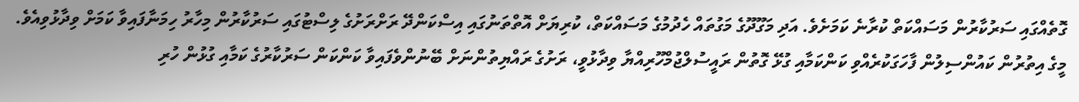ގޮތެއްގައި ސަރުކާރުން މަސައްކަތް ކުރާނެ ކަމަށެވެ. އަދި މަގޫދޫގެ މަގުތައް ހެދުމުގެ މަސައްކަތް، ކުރިޔަށް އޮތްތަނުގައި އިސްކަންދޭ ރަށްރަށުގެ ލިސްޓުގައި ސަރުކާރުން މިހާރު ހިމަނާފައިވާ ކަމަށް ވިދާޅުވިއެވެ.
މީގެ އިތުރުން ކައުންސިލުން ފާހަގަކުރެއްވި ކަންކަމާއި ގުޅޭ ގޮތުން ރައީސުލްޖުމްހޫރިއްޔާ ވިދާޅުވީ، ރަށުގެ ރައްޔިތުންނަށް ބޭނުންވެފައިވާ ކަންކަން ސަރުކާރުގެ ކަމާއި ގުޅުން ހުރި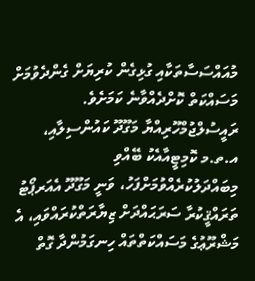މުއައްސަސާތަކާއި ގުޅިގެން ކުރިޔަށް ގެންދެވުމަށް މަސައްކަތް ކޮށްދެއްވާނެ ކަމަށެވެ.
ރައީސުލްޖުމްހޫރިއްޔާ މަގޫދޫ ކައުންސިލާއި، އ.ތ.މ ކޮމިޓީއާއެކު ބޭއްވި މިބައްދަލުކުރެއްވުމަށްފަހު، ވަނީ މަގޫދޫ އެއަރޕޯޓު ތަރައްޤީކުރާ ސަރަޙައްދަށް ޒިޔާރަތްކުރައްވައި، އެ މަޝްރޫޢުގެ މަސައްކަތްތައް ހިނގަމުންދާ ގޮތް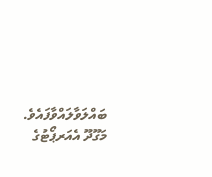ބައްލަވާލައްވާފައެވެ. މަގޫދޫ އެއަރޕޯޓުގެ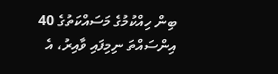ބިން ހިއްކުމުގެ މަސައްކަތުގެ 40 އިންސައްތަ ނިމިފައި ވާއިރު، އެ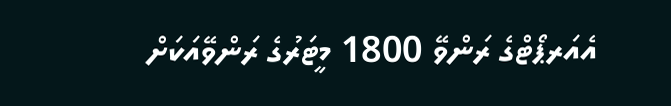އެއަރޕޯޓްގެ ރަންވޭ 1800 މީޓަރުގެ ރަންވޭއަކަށް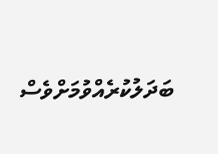ބަދަލުކުރެއްވުމަށްވެސް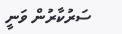ސަރުކާރުން ވަނީ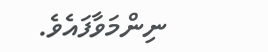ނިންމަވާފައެވެ.